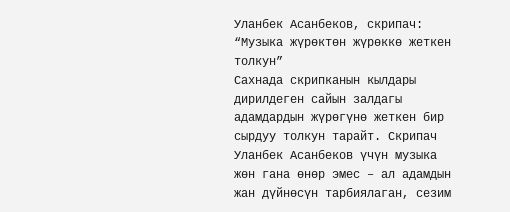Уланбек Асанбеков, скрипач: “Музыка жүрөктөн жүрөккө жеткен толкун”
Сахнада скрипканын кылдары дирилдеген сайын залдагы адамдардын жүрөгүнө жеткен бир сырдуу толкун тарайт. Скрипач Уланбек Асанбеков үчүн музыка жөн гана өнөр эмес – ал адамдын жан дүйнөсүн тарбиялаган, сезим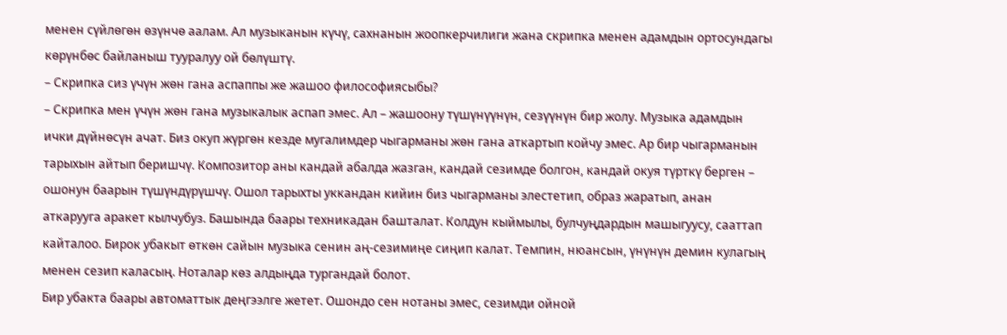менен сүйлөгөн өзүнчө аалам. Ал музыканын күчү, сахнанын жоопкерчилиги жана скрипка менен адамдын ортосундагы көрүнбөс байланыш тууралуу ой бөлүштү.
– Скрипка сиз үчүн жөн гана аспаппы же жашоо философиясыбы?
– Скрипка мен үчүн жөн гана музыкалык аспап эмес. Ал – жашоону түшүнүүнүн, сезүүнүн бир жолу. Музыка адамдын ички дүйнөсүн ачат. Биз окуп жүргөн кезде мугалимдер чыгарманы жөн гана аткартып койчу эмес. Ар бир чыгарманын тарыхын айтып беришчү. Композитор аны кандай абалда жазган, кандай сезимде болгон, кандай окуя түрткү берген – ошонун баарын түшүндүрүшчү. Ошол тарыхты уккандан кийин биз чыгарманы элестетип, образ жаратып, анан аткарууга аракет кылчубуз. Башында баары техникадан башталат. Колдун кыймылы, булчуңдардын машыгуусу, сааттап кайталоо. Бирок убакыт өткөн сайын музыка сенин аң-сезимиңе сиңип калат. Темпин, нюансын, үнүнүн демин кулагың менен сезип каласың. Ноталар көз алдыңда тургандай болот.
Бир убакта баары автоматтык деңгээлге жетет. Ошондо сен нотаны эмес, сезимди ойной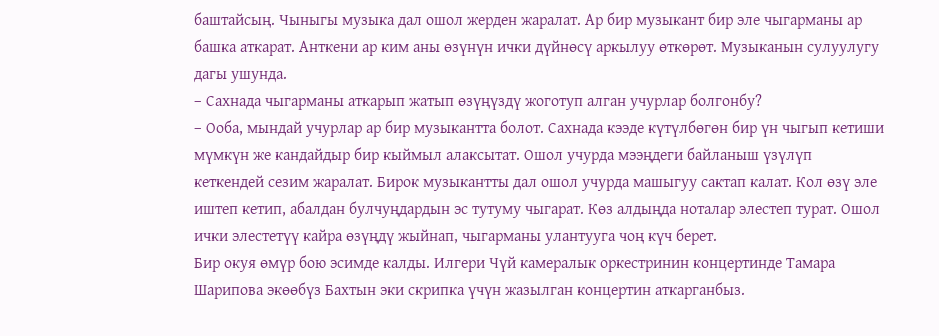баштайсың. Чыныгы музыка дал ошол жерден жаралат. Ар бир музыкант бир эле чыгарманы ар башка аткарат. Анткени ар ким аны өзүнүн ички дүйнөсү аркылуу өткөрөт. Музыканын сулуулугу дагы ушунда.
– Сахнада чыгарманы аткарып жатып өзүңүздү жоготуп алган учурлар болгонбу?
– Ооба, мындай учурлар ар бир музыкантта болот. Сахнада кээде күтүлбөгөн бир үн чыгып кетиши мүмкүн же кандайдыр бир кыймыл алаксытат. Ошол учурда мээңдеги байланыш үзүлүп кеткендей сезим жаралат. Бирок музыкантты дал ошол учурда машыгуу сактап калат. Кол өзү эле иштеп кетип, абалдан булчуңдардын эс тутуму чыгарат. Көз алдыңда ноталар элестеп турат. Ошол ички элестетүү кайра өзүңдү жыйнап, чыгарманы улантууга чоң күч берет.
Бир окуя өмүр бою эсимде калды. Илгери Чүй камералык оркестринин концертинде Тамара Шарипова экөөбүз Бахтын эки скрипка үчүн жазылган концертин аткарганбыз.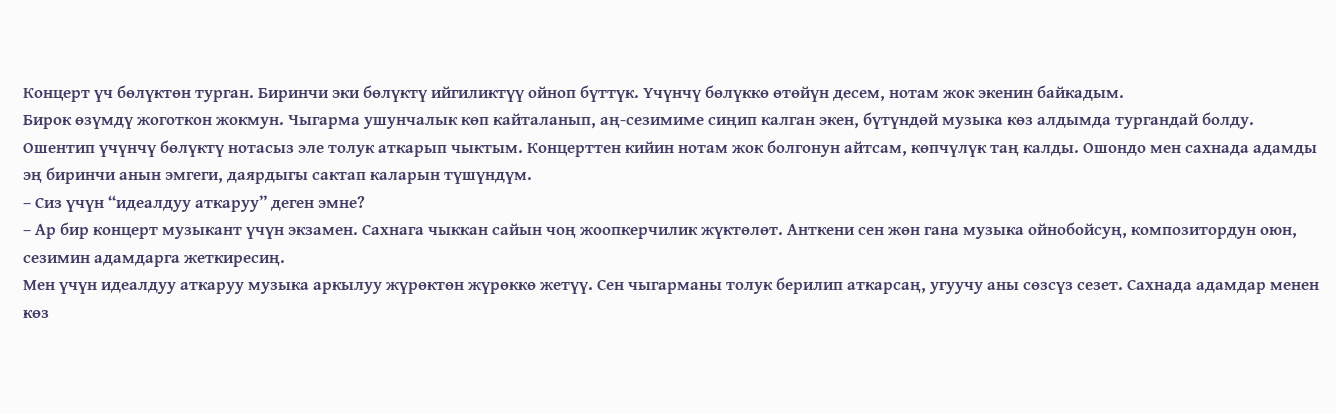Концерт үч бөлүктөн турган. Биринчи эки бөлүктү ийгиликтүү ойноп бүттүк. Үчүнчү бөлүккө өтөйүн десем, нотам жок экенин байкадым.
Бирок өзүмдү жоготкон жокмун. Чыгарма ушунчалык көп кайталанып, аң-сезимиме сиңип калган экен, бүтүндөй музыка көз алдымда тургандай болду. Ошентип үчүнчү бөлүктү нотасыз эле толук аткарып чыктым. Концерттен кийин нотам жок болгонун айтсам, көпчүлүк таң калды. Ошондо мен сахнада адамды эң биринчи анын эмгеги, даярдыгы сактап каларын түшүндүм.
– Сиз үчүн “идеалдуу аткаруу” деген эмне?
– Ар бир концерт музыкант үчүн экзамен. Сахнага чыккан сайын чоң жоопкерчилик жүктөлөт. Анткени сен жөн гана музыка ойнобойсуң, композитордун оюн, сезимин адамдарга жеткиресиң.
Мен үчүн идеалдуу аткаруу музыка аркылуу жүрөктөн жүрөккө жетүү. Сен чыгарманы толук берилип аткарсаң, угуучу аны сөзсүз сезет. Сахнада адамдар менен көз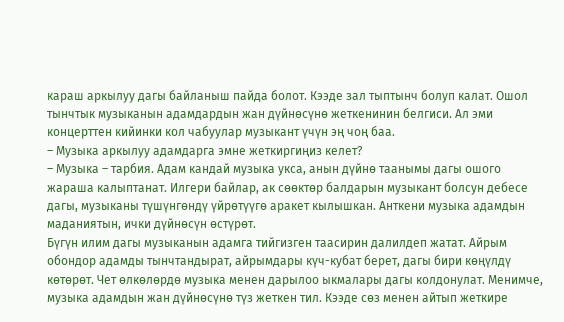караш аркылуу дагы байланыш пайда болот. Кээде зал тыптынч болуп калат. Ошол тынчтык музыканын адамдардын жан дүйнөсүнө жеткенинин белгиси. Ал эми концерттен кийинки кол чабуулар музыкант үчүн эң чоң баа.
– Музыка аркылуу адамдарга эмне жеткиргиңиз келет?
– Музыка – тарбия. Адам кандай музыка укса, анын дүйнө таанымы дагы ошого жараша калыптанат. Илгери байлар, ак сөөктөр балдарын музыкант болсун дебесе дагы, музыканы түшүнгөндү үйрөтүүгө аракет кылышкан. Анткени музыка адамдын маданиятын, ички дүйнөсүн өстүрөт.
Бүгүн илим дагы музыканын адамга тийгизген таасирин далилдеп жатат. Айрым обондор адамды тынчтандырат, айрымдары күч-кубат берет, дагы бири көңүлдү көтөрөт. Чет өлкөлөрдө музыка менен дарылоо ыкмалары дагы колдонулат. Менимче, музыка адамдын жан дүйнөсүнө түз жеткен тил. Кээде сөз менен айтып жеткире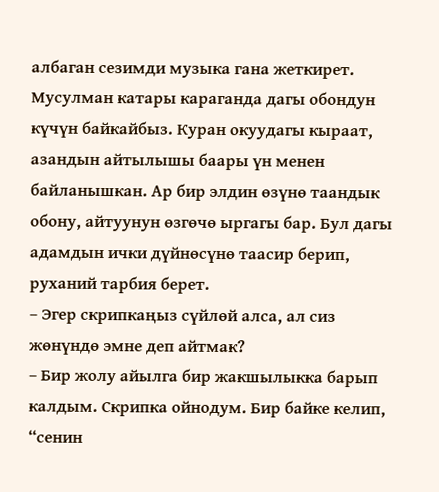албаган сезимди музыка гана жеткирет.
Мусулман катары караганда дагы обондун күчүн байкайбыз. Куран окуудагы кыраат, азандын айтылышы баары үн менен байланышкан. Ар бир элдин өзүнө таандык обону, айтуунун өзгөчө ыргагы бар. Бул дагы адамдын ички дүйнөсүнө таасир берип, руханий тарбия берет.
– Эгер скрипкаңыз сүйлөй алса, ал сиз жөнүндө эмне деп айтмак?
– Бир жолу айылга бир жакшылыкка барып калдым. Скрипка ойнодум. Бир байке келип, “сенин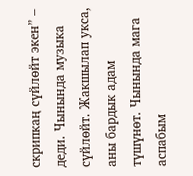скрипкаң сүйлөйт экен” – деди. Чынында музыка сүйлөйт. Жакшылап укса, аны бардык адам түшүнөт. Чынында мага аспабым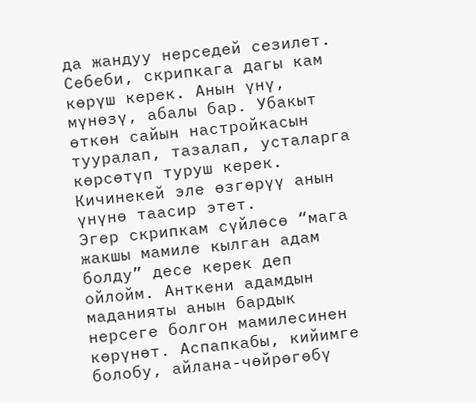да жандуу нерседей сезилет. Себеби, скрипкага дагы кам көрүш керек. Анын үнү, мүнөзү, абалы бар. Убакыт өткөн сайын настройкасын тууралап, тазалап, усталарга көрсөтүп туруш керек. Кичинекей эле өзгөрүү анын үнүнө таасир этет.
Эгер скрипкам сүйлөсө “мага жакшы мамиле кылган адам болду” десе керек деп ойлойм. Анткени адамдын маданияты анын бардык нерсеге болгон мамилесинен көрүнөт. Аспапкабы, кийимге болобу, айлана-чөйрөгөбү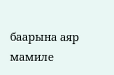баарына аяр мамиле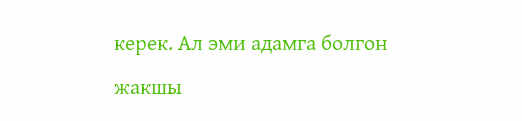керек. Ал эми адамга болгон жакшы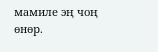мамиле эң чоң өнөр.